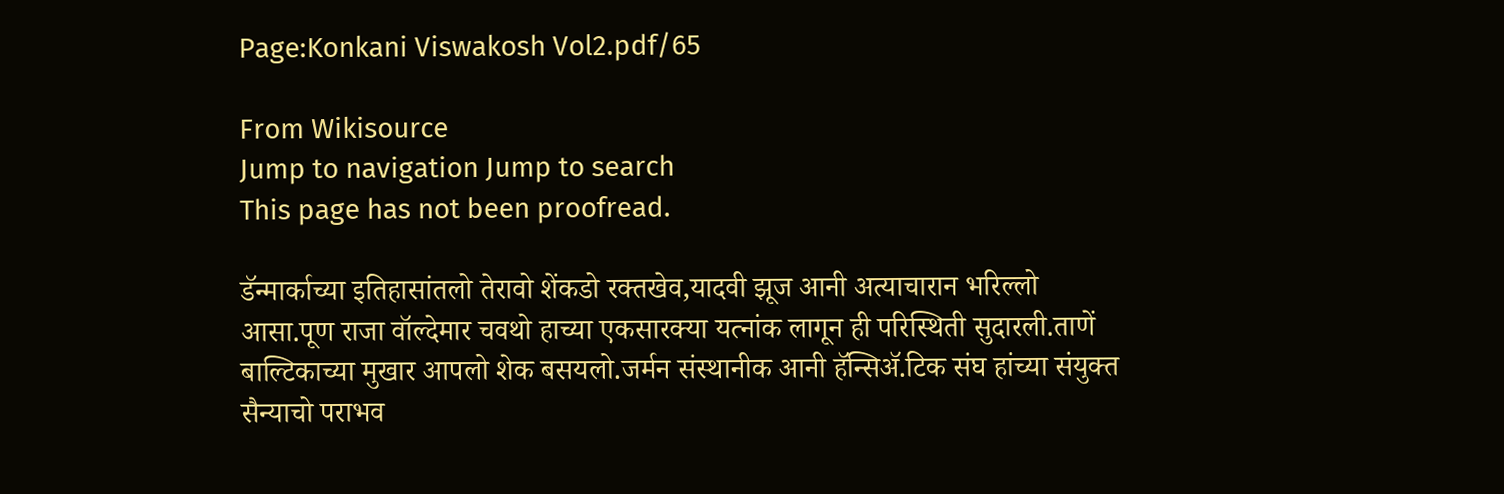Page:Konkani Viswakosh Vol2.pdf/65

From Wikisource
Jump to navigation Jump to search
This page has not been proofread.

डॅन्मार्काच्या इतिहासांतलो तेरावो शेंकडो रक्तखेव,यादवी झूज आनी अत्याचारान भरिल्लो आसा.पूण राजा वॉल्देमार चवथो हाच्या एकसारक्या यत्नांक लागून ही परिस्थिती सुदारली.ताणें बाल्टिकाच्या मुखार आपलो शेक बसयलो.जर्मन संस्थानीक आनी हॅन्सिॲ.टिक संघ हांच्या संयुक्त सैन्याचो पराभव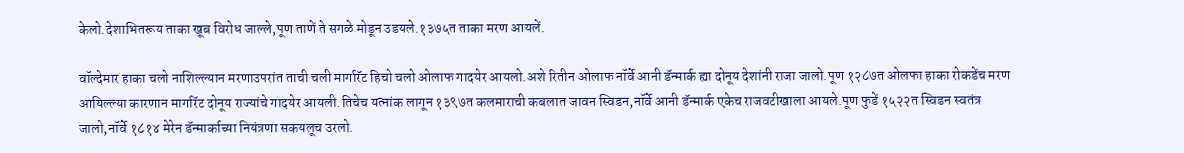केलो.देशाभितरूय ताका खूब विरोध जाल्ले,पूण ताणें ते सगळे मोडून उडयले.१३७५त ताका मरण आयलें.

वॉल्देमार हाका चलो नाशिल्ल्यान मरणाउपरांत ताची चली मार्गारॅट हिचो चलो ओलाफ गादयेर आयलो.अशे रितीन ओलाफ नॉर्वे आनी डॅन्मार्क ह्या दोनूय देशांनी राजा जालो.पूण १२८७त ओलफा हाका रोकडेंच मरण आयिल्ल्या कारणान मार्गारॅट दोनूय राज्यांचे गादयेर आयली.तिचेच यत्नांक लागून १३९७त कलमाराची कबलात जावन स्विडन,नॉर्वे आनी डॅन्मार्क एकेच राजवटीखाला आयले.पूण फुडें १५२२त स्विडन स्वतंत्र जालो,नॉर्वे १८१४ मेरेन डॅन्मार्काच्या नियंत्रणा सकयलूच उरलो.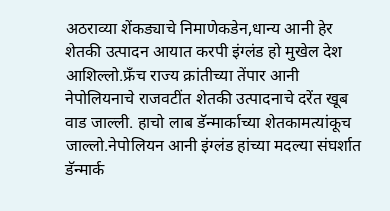अठराव्या शेंकड्याचे निमाणेकडेन,धान्य आनी हेर शेतकी उत्पादन आयात करपी इंग्लंड हो मुखेल देश आशिल्लो.फ्रॅंच राज्य क्रांतीच्या तेंपार आनी नेपोलियनाचे राजवटींत शेतकी उत्पादनाचे दरेंत खूब वाड जाल्ली. हाचो लाब डॅन्मार्काच्या शेतकामत्यांकूच जाल्लो.नेपोलियन आनी इंग्लंड हांच्या मदल्या संघर्शात डॅन्मार्क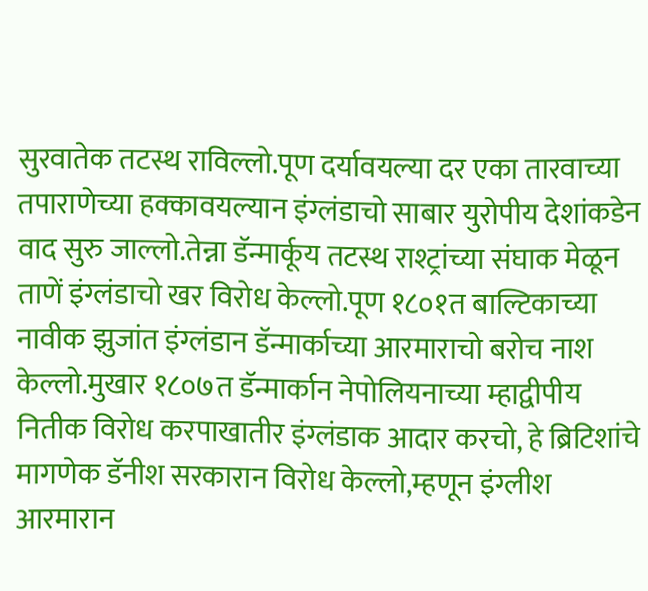सुरवातेक तटस्थ राविल्लो.पूण दर्यावयल्या दर एका तारवाच्या तपाराणेच्या हक्कावयल्यान इंग्लंडाचो साबार युरोपीय देशांकडेन वाद सुरु जाल्लो.तेन्ना डॅन्मार्कूय तटस्थ राश्ट्रांच्या संघाक मेळून ताणें इंग्लंडाचो खर विरोध केल्लो.पूण १८०१त बाल्टिकाच्या नावीक झुजांत इंग्लंडान डॅन्मार्काच्या आरमाराचो बरोच नाश केल्लो.मुखार १८०७त डॅन्मार्कान नेपोलियनाच्या म्हाद्वीपीय नितीक विरोध करपाखातीर इंग्लंडाक आदार करचो, हे ब्रिटिशांचे मागणेक डॅनीश सरकारान विरोध केल्लो,म्हणून इंग्लीश आरमारान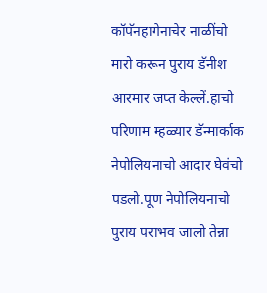कॉपॅनहागेनाचेर नाळींचो मारो करून पुराय डॅनीश आरमार जप्त केल्लें.हाचो परिणाम म्हळ्यार डॅन्मार्काक नेपोलियनाचो आदार घेवंचो पडलो.पूण नेपोलियनाचो पुराय पराभव जालो तेन्ना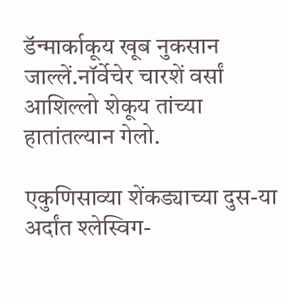डॅन्मार्काकूय खूब नुकसान जाल्लें.नॉर्वेचेर चारशें वर्सां आशिल्लो शेकूय तांच्या हातांतल्यान गेलो.

एकुणिसाव्या शेंकड्याच्या दुस-या अर्दांत श्लेस्विग-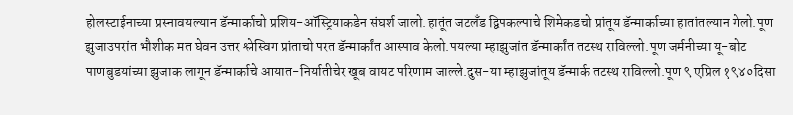होलस्टाईनाच्या प्रस्नावयल्यान डॅन्मार्काचो प्रशिय-ऑस्ट्रियाकडेन संघर्श जालो.हातूंत जटलॅंड द्विपकल्पाचे शिमेकडचो प्रांतूय डॅन्मार्काच्या हातांतल्यान गेलो.पूण झुजाउपरांत भौशीक मत घेवन उत्तर श्लेस्विग प्रांताचो परत डॅन्मार्कांत आस्पाव केलो.पयल्या म्हाझुजांत डॅन्मार्कांत तटस्थ राविल्लो.पूण जर्मनीच्या यू-बोट पाणबुडयांच्या झुजाक लागून डॅन्मार्काचे आयात-निर्यातीचेर खूब वायट परिणाम जाल्ले.दुस-या म्हाझुजांतूय डॅन्मार्क तटस्थ राविल्लो.पूण ९ एप्रिल १९४०दिसा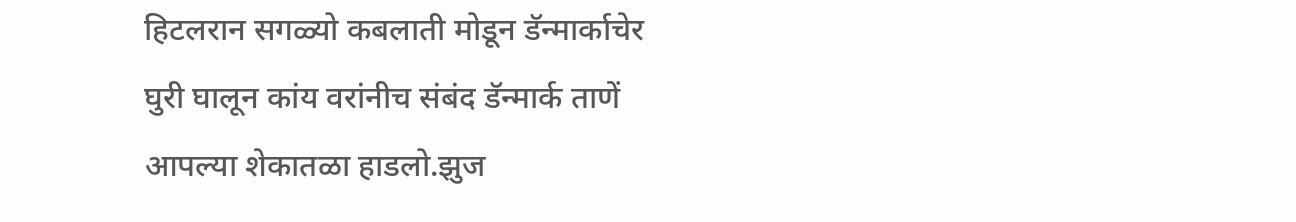हिटलरान सगळ्यो कबलाती मोडून डॅन्मार्काचेर घुरी घालून कांय वरांनीच संबंद डॅन्मार्क ताणें आपल्या शेकातळा हाडलो.झुज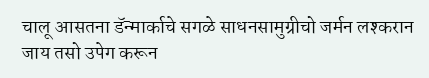चालू आसतना डॅन्मार्काचे सगळे साधनसामुग्रीचो जर्मन लश्करान जाय तसो उपेग करून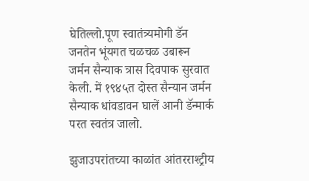घेतिल्लो.पूण स्वातंत्र्यमोगी डॅन जनतेन भूंयगत चळचळ उबारून जर्मन सैन्याक त्रास दिवपाक सुरवात केली. में १९४५त दोस्त सैन्यान जर्मन सैन्याक धांवडावन घालें आनी डॅन्मार्क परत स्वतंत्र जालो.

झुजाउपरांतच्या काळांत आंतरराश्ट्रीय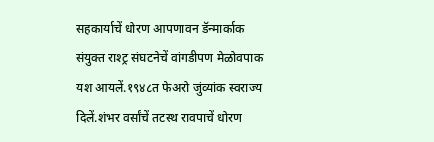सहकार्याचें धोरण आपणावन डॅन्मार्काक संयुक्त राश्ट्र संघटनेचें वांगडीपण मेळोवपाक यश आयलें.१९४८त फेअरो जुंव्यांक स्वराज्य दिलें.शंभर वर्सांचें तटस्थ रावपाचें धोरण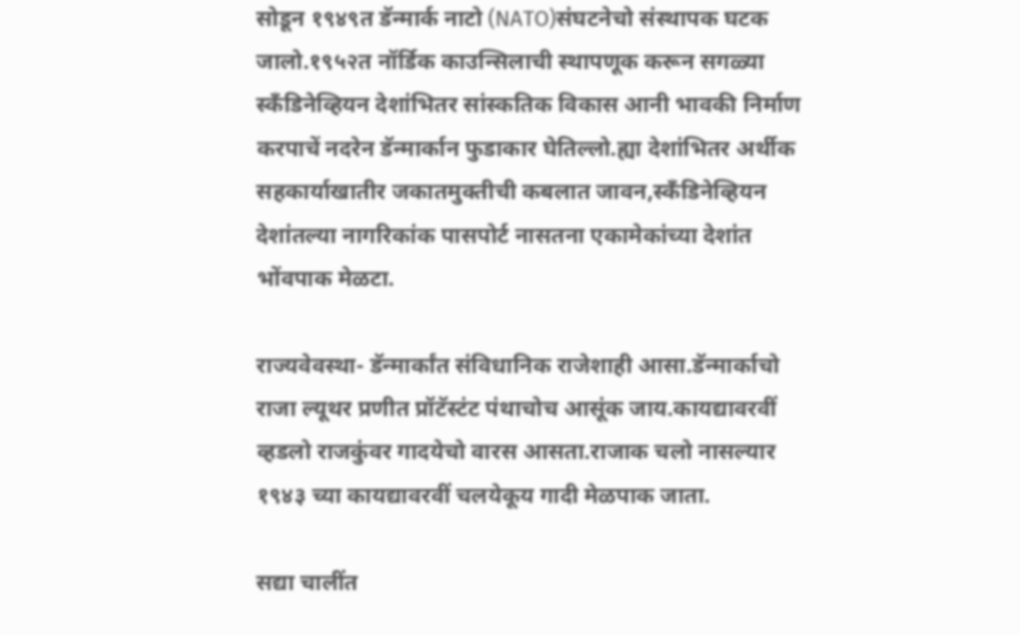सोडून १९४९त डॅन्मार्क नाटो (NATO)संघटनेचो संस्थापक घटक जालो.१९५२त नॉर्डिक काउन्सिलाची स्थापणूक करून सगळ्या स्कॅंडिनेव्हियन देशांभितर सांस्कतिक विकास आनी भावकी निर्माण करपाचें नदरेन डॅन्मार्कान फुडाकार घेतिल्लो.ह्या देशांभितर अर्थीक सहकार्याखातीर जकातमुक्तीची कबलात जावन,स्कॅंडिनेव्हियन देशांतल्या नागरिकांक पासपोर्ट नासतना एकामेकांच्या देशांत भोंवपाक मेळटा.

राज्यवेवस्था- डॅन्मार्कांत संविधानिक राजेशाही आसा.डॅन्मार्काचो राजा ल्यूथर प्रणीत प्रॉटॅस्टंट पंथाचोच आसूंक जाय.कायद्यावरवीं व्हडलो राजकुंवर गादयेचो वारस आसता.राजाक चलो नासल्यार १९४३ च्या कायद्यावरवीं चलयेकूय गादी मेळपाक जाता.

सद्या चालींत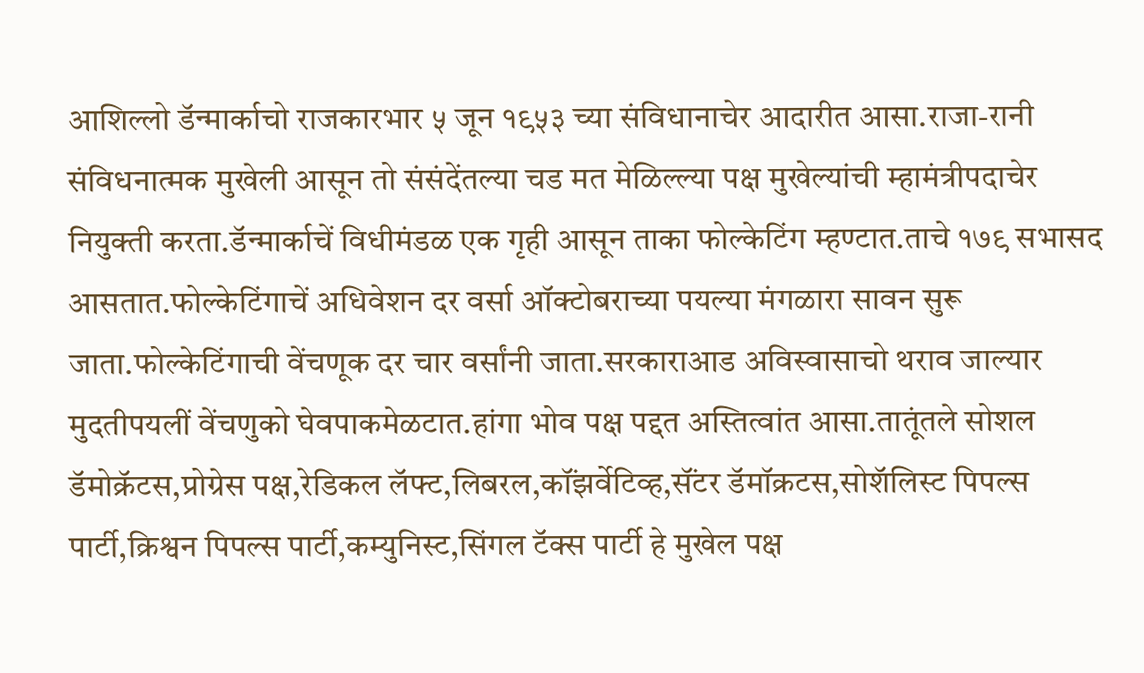आशिल्लो डॅन्मार्काचो राजकारभार ५ जून १९५३ च्या संविधानाचेर आदारीत आसा.राजा-रानी संविधनात्मक मुखेली आसून तो संसंदेंतल्या चड मत मेळिल्ल्या पक्ष मुखेल्यांची म्हामंत्रीपदाचेर नियुक्ती करता.डॅन्मार्काचें विधीमंडळ एक गृही आसून ताका फोल्केटिंग म्हण्टात.ताचे १७९ सभासद आसतात.फोल्केटिंगाचें अधिवेशन दर वर्सा ऑक्टोबराच्या पयल्या मंगळारा सावन सुरू जाता.फोल्केटिंगाची वेंचणूक दर चार वर्सांनी जाता.सरकाराआड अविस्वासाचो थराव जाल्यार मुदतीपयलीं वेंचणुको घेवपाकमेळटात.हांगा भोव पक्ष पद्दत अस्तित्वांत आसा.तातूंतले सोशल डॅमोक्रॅटस,प्रोग्रेस पक्ष,रेडिकल लॅफ्ट,लिबरल,कॉंझर्वेटिव्ह,सॅंटर डॅमॉक्रटस,सोशॅलिस्ट पिपल्स पार्टी,क्रिश्वन पिपल्स पार्टी,कम्युनिस्ट,सिंगल टॅक्स पार्टी हे मुखेल पक्ष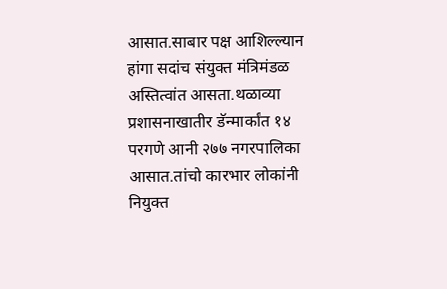आसात.साबार पक्ष आशिल्ल्यान हांगा सदांच संयुक्त मंत्रिमंडळ अस्तित्वांत आसता.थळाव्या प्रशासनाखातीर डॅन्मार्कांत १४ परगणे आनी २७७ नगरपालिका आसात.तांचो कारभार लोकांनी नियुक्त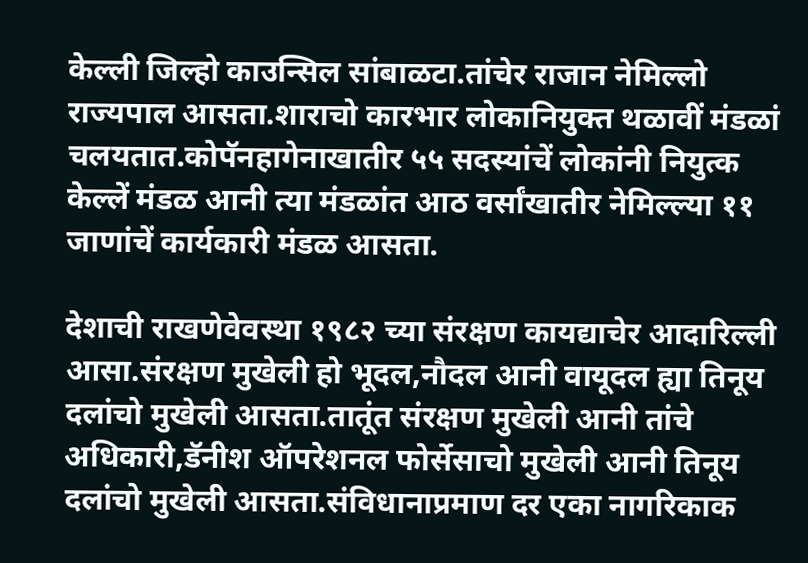केल्ली जिल्हो काउन्सिल सांबाळटा.तांचेर राजान नेमिल्लो राज्यपाल आसता.शाराचो कारभार लोकानियुक्त थळावीं मंडळां चलयतात.कोपॅनहागेनाखातीर ५५ सदस्यांचें लोकांनी नियुत्क केल्लें मंडळ आनी त्या मंडळांत आठ वर्सांखातीर नेमिल्ल्या ११ जाणांचें कार्यकारी मंडळ आसता.

देशाची राखणेवेवस्था १९८२ च्या संरक्षण कायद्याचेर आदारिल्ली आसा.संरक्षण मुखेली हो भूदल,नौदल आनी वायूदल ह्या तिनूय दलांचो मुखेली आसता.तातूंत संरक्षण मुखेली आनी तांचे अधिकारी,डॅनीश ऑपरेशनल फोर्सेसाचो मुखेली आनी तिनूय दलांचो मुखेली आसता.संविधानाप्रमाण दर एका नागरिकाक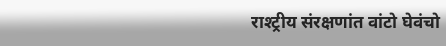राश्ट्रीय संरक्षणांत वांटो घेवंचो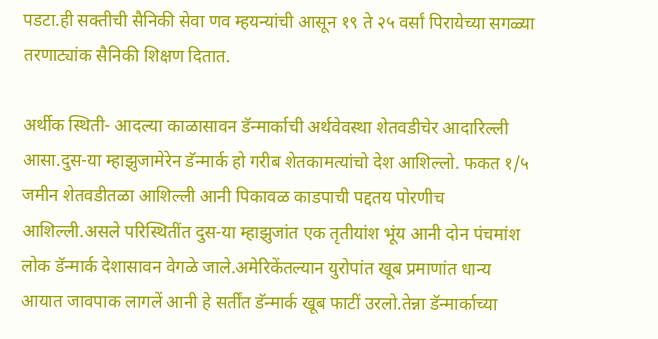पडटा.ही सक्तीची सैनिकी सेवा णव म्हयन्यांची आसून १९ ते २५ वर्सां पिरायेच्या सगळ्या तरणाट्यांक सैनिकी शिक्षण दितात.

अर्थीक स्थिती- आदल्या काळासावन डॅन्मार्काची अर्थवेवस्था शेतवडीचेर आदारिल्ली आसा.दुस-या म्हाझुजामेरेन डॅन्मार्क हो गरीब शेतकामत्यांचो देश आशिल्लो. फकत १/५ जमीन शेतवडीतळा आशिल्ली आनी पिकावळ काडपाची पद्दतय पोरणीच आशिल्ली.असले परिस्थितींत दुस-या म्हाझुजांत एक तृतीयांश भूंय आनी दोन पंचमांश लोक डॅन्मार्क देशासावन वेगळे जाले.अमेरिकेंतल्यान युरोपांत खूब प्रमाणांत धान्य आयात जावपाक लागलें आनी हे सर्तींत डॅन्मार्क खूब फाटीं उरलो.तेन्ना डॅन्मार्काच्या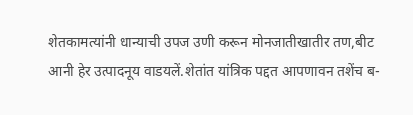शेतकामत्यांनी धान्याची उपज उणी करून मोनजातीखातीर तण,बीट आनी हेर उत्पादनूय वाडयलें.शेतांत यांत्रिक पद्दत आपणावन तशेंच ब-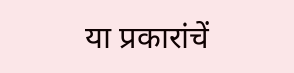या प्रकारांचें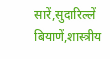सारें,सुदारिल्लें बियाणें,शास्त्रीय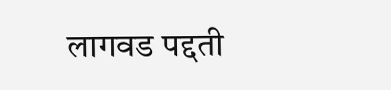लागवड पद्दती